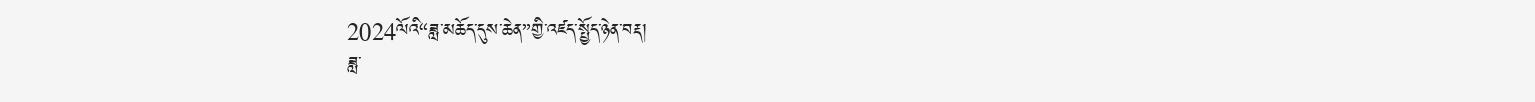2024ལོའི“ཟླ་མཆོད་དུས་ཆེན”གྱི་འཛད་སྤྱོད་ཉེན་བརྡ།
ཟླ་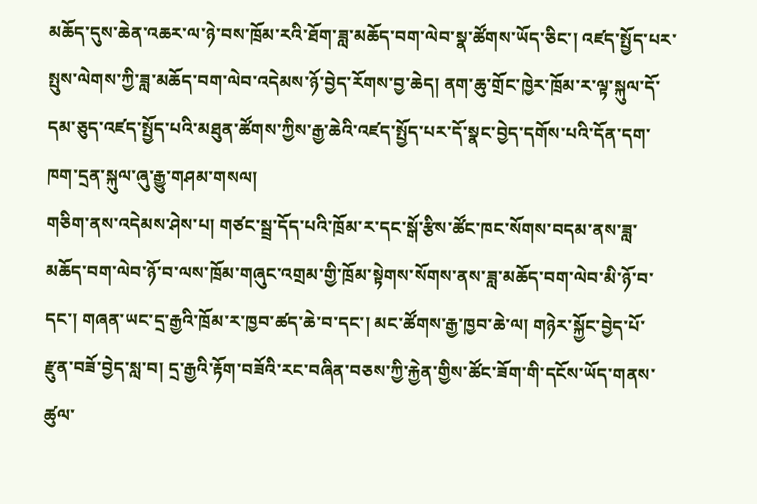མཆོད་དུས་ཆེན་འཆར་ལ་ཉེ་བས་ཁྲོམ་རའི་ཐོག་ཟླ་མཆོད་བག་ལེབ་སྣ་ཚོགས་ཡོད་ཅིང་། འཛད་སྤྱོད་པར་སྤུས་ལེགས་ཀྱི་ཟླ་མཆོད་བག་ལེབ་འདེམས་ཉོ་བྱེད་རོགས་བྱ་ཆེད། ནག་ཆུ་གྲོང་ཁྱེར་ཁྲོམ་ར་ལྟ་སྐུལ་དོ་དམ་ཅུད་འཛད་སྤྱོད་པའི་མཐུན་ཚོགས་ཀྱིས་རྒྱ་ཆེའི་འཛད་སྤྱོད་པར་དོ་སྣང་བྱེད་དགོས་པའི་དོན་དག་ཁག་དྲན་སྐུལ་ཞུ་རྒྱུ་གཤམ་གསལ།
གཅིག་ནས་འདེམས་ཤེས་པ། གཙང་སྦྲ་དོད་པའི་ཁྲོམ་ར་དང་སྒོ་རྩིས་ཚོང་ཁང་སོགས་བདམ་ནས་ཟླ་མཆོད་བག་ལེབ་ཉོ་བ་ལས་ཁྲོམ་གཞུང་འགྲམ་གྱི་ཁྲོམ་སྟེགས་སོགས་ནས་ཟླ་མཆོད་བག་ལེབ་མི་ཉོ་བ་དང་། གཞན་ཡང་དྲ་རྒྱའི་ཁྲོམ་ར་ཁྱབ་ཚད་ཆེ་བ་དང་། མང་ཚོགས་རྒྱ་ཁྱབ་ཆེ་ལ། གཉེར་སྐྱོང་བྱེད་པོ་རྫུན་བཟོ་བྱེད་སླ་བ། དྲ་རྒྱའི་རྟོག་བཟོའི་རང་བཞིན་བཅས་ཀྱི་རྐྱེན་གྱིས་ཚོང་ཟོག་གི་དངོས་ཡོད་གནས་ཚུལ་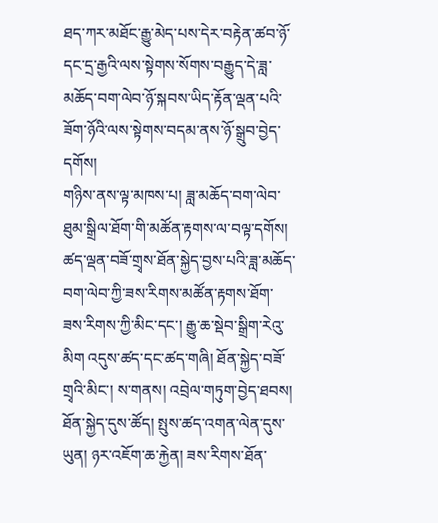ཐད་ཀར་མཐོང་རྒྱུ་མེད་པས་དེར་བརྟེན་ཚབ་ཉོ་དང་དྲ་རྒྱའི་ལས་སྟེགས་སོགས་བརྒྱུད་དེ་ཟླ་མཆོད་བག་ལེབ་ཉོ་སྐབས་ཡིད་རྟོན་ལྡན་པའི་ཟོག་ཉོའི་ལས་སྟེགས་བདམ་ནས་ཉོ་སྒྲུབ་བྱེད་དགོས།
གཉིས་ནས་ལྟ་མཁས་པ། ཟླ་མཆོད་བག་ལེབ་ཐུམ་སྒྲིལ་ཐོག་གི་མཚོན་རྟགས་ལ་བལྟ་དགོས། ཚད་ལྡན་བཟོ་གྲྭས་ཐོན་སྐྱེད་བྱས་པའི་ཟླ་མཆོད་བག་ལེབ་ཀྱི་ཟས་རིགས་མཚོན་རྟགས་ཐོག་ཟས་རིགས་ཀྱི་མིང་དང་། རྒྱུ་ཆ་སྡེབ་སྒྲིག་རེའུ་མིག འདུས་ཚད་དང་ཚད་གཞི། ཐོན་སྐྱེད་བཟོ་གྲྭའི་མིང་། ས་གནས། འབྲེལ་གཏུག་བྱེད་ཐབས། ཐོན་སྐྱེད་དུས་ཚོད། སྤུས་ཚད་འགན་ལེན་དུས་ཡུན། ཉར་འཇོག་ཆ་རྐྱེན། ཟས་རིགས་ཐོན་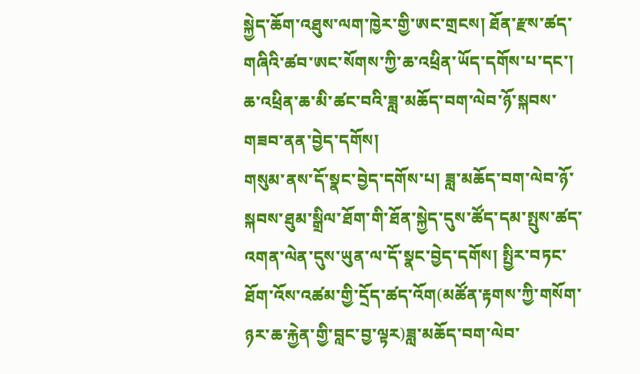སྐྱེད་ཆོག་འཐུས་ལག་ཁྱེར་གྱི་ཨང་གྲངས། ཐོན་རྫས་ཚད་གཞིའི་ཚབ་ཨང་སོགས་ཀྱི་ཆ་འཕྲིན་ཡོད་དགོས་པ་དང་། ཆ་འཕྲིན་ཆ་མི་ཚང་བའི་ཟླ་མཆོད་བག་ལེབ་ཉོ་སྐབས་གཟབ་ནན་བྱེད་དགོས།
གསུམ་ནས་དོ་སྣང་བྱེད་དགོས་པ། ཟླ་མཆོད་བག་ལེབ་ཉོ་སྐབས་ཐུམ་སྒྲིལ་ཐོག་གི་ཐོན་སྐྱེད་དུས་ཚོད་དམ་སྤུས་ཚད་འགན་ལེན་དུས་ཡུན་ལ་དོ་སྣང་བྱེད་དགོས། སྤྱིར་བཏང་ཐོག་འོས་འཚམ་གྱི་དྲོད་ཚད་འོག(མཚོན་རྟགས་ཀྱི་གསོག་ཉར་ཆ་རྐྱེན་གྱི་བླང་བྱ་ལྟར)ཟླ་མཆོད་བག་ལེབ་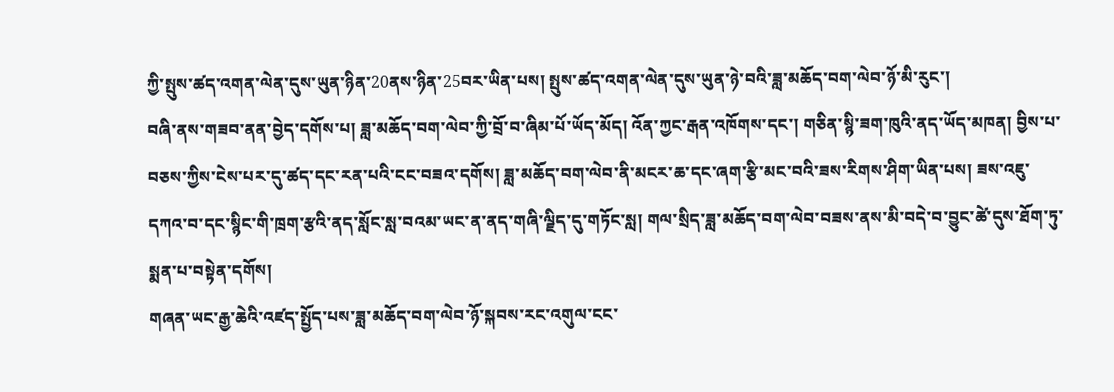ཀྱི་སྤུས་ཚད་འགན་ལེན་དུས་ཡུན་ཉིན་20ནས་ཉིན་25བར་ཡིན་པས། སྤུས་ཚད་འགན་ལེན་དུས་ཡུན་ཉེ་བའི་ཟླ་མཆོད་བག་ལེབ་ཉོ་མི་རུང་།
བཞི་ནས་གཟབ་ནན་བྱེད་དགོས་པ། ཟླ་མཆོད་བག་ལེབ་ཀྱི་བྲོ་བ་ཞིམ་པོ་ཡོད་མོད། འོན་ཀྱང་རྒན་འཁོགས་དང་། གཅིན་སྙི་ཟག་ཁུའི་ནད་ཡོད་མཁན། བྱིས་པ་བཅས་ཀྱིས་ངེས་པར་དུ་ཚད་དང་རན་པའི་ངང་བཟའ་དགོས། ཟླ་མཆོད་བག་ལེབ་ནི་མངར་ཆ་དང་ཞག་རྩི་མང་བའི་ཟས་རིགས་ཤིག་ཡིན་པས། ཟས་འཇུ་དཀའ་བ་དང་སྙིང་གི་ཁྲག་རྩའི་ནད་སློང་སླ་བའམ་ཡང་ན་ནད་གཞི་ལྗིད་དུ་གཏོང་སླ། གལ་སྲིད་ཟླ་མཆོད་བག་ལེབ་བཟས་ནས་མི་བདེ་བ་བྱུང་ཚེ་དུས་ཐོག་ཏུ་སྨན་པ་བསྟེན་དགོས།
གཞན་ཡང་རྒྱ་ཆེའི་འཛད་སྤྱོད་པས་ཟླ་མཆོད་བག་ལེབ་ཉོ་སྐབས་རང་འགུལ་ངང་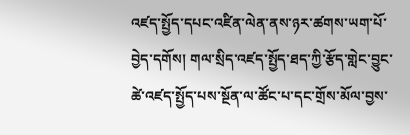འཛད་སྤྱོད་དཔང་འཛིན་ལེན་ནས་ཉར་ཚགས་ཡག་པོ་བྱེད་དགོས། གལ་སྲིད་འཛད་སྤྱོད་ཐད་ཀྱི་རྩོད་གླེང་བྱུང་ཚེ་འཛད་སྤྱོད་པས་སྔོན་ལ་ཚོང་པ་དང་གྲོས་མོལ་བྱས་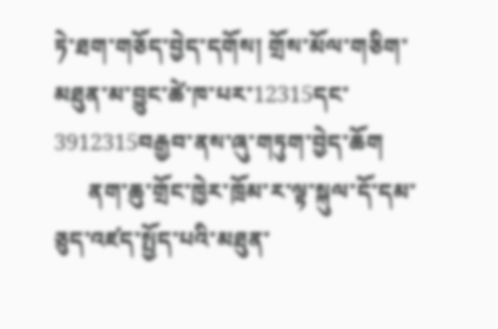ཏེ་ཐག་གཅོད་བྱེད་དགོས། གྲོས་མོལ་གཅིག་མཐུན་མ་བྱུང་ཚེ་ཁ་པར་12315དང་3912315བརྒྱབ་ནས་ཞུ་གཏུག་བྱེད་ཆོག
      ནག་ཆུ་གྲོང་ཁྱེར་ཁྲོམ་ར་ལྟ་སྐུལ་དོ་དམ་ཅུད་འཛད་སྤྱོད་པའི་མཐུན་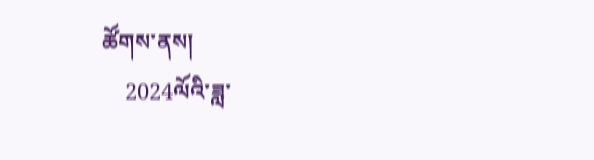ཚོགས་ནས།
    2024ལོའི་ཟླ་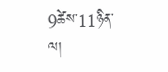9ཚེས་11ཉིན་ལ།